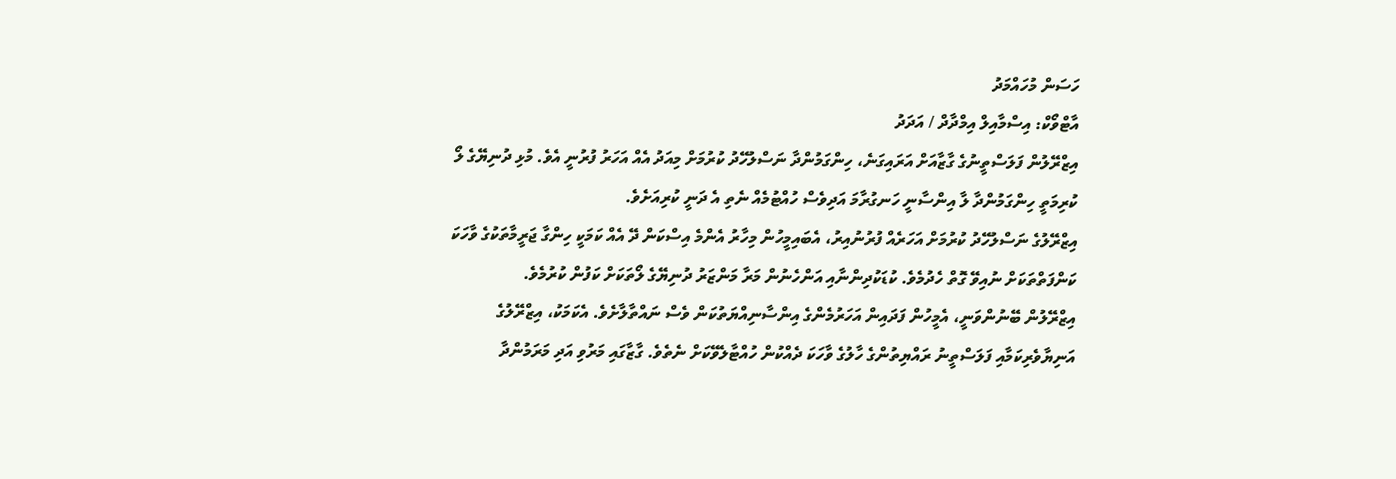ހަސަން މުހައްމަދު
އާޓްވޯކް: އިސްމާއިލް އިމްދާދް / އަދަދު
އިޒްރޭލުން ފަލަސްތީނުގެ ގާޒާއަށް އަރައިގަނެ، ހިންގަމުންދާ ނަސްލުހޭދު ކުރުމަށް މިއަދު އެއް އަހަރު ފުރުނީ އެވެ. މުޅި ދުނިޔޭގެ ލޯ ކުރިމަތީ ހިންގަމުންދާ ލާ އިންސާނީ ހަނގުރާމަ އަދިވެސް ހުއްޓުމެއް ނެތި އެ ދަނީ ކުރިއަށެވެ.
އިޒްރޭލުގެ ނަސްލުހޭދު ކުރުމަށް އަހަރެއް ފުރުނުއިރު، އެބައިމީހުން މިހާރު އެންމެ އިސްކަން ދޭ އެއް ކަމަކީ ހިންގާ ޖަރީމާތަކުގެ ވާހަކަ ކަންފަތްތަކަށް ނުއިވޭ ގޮތް ހެދުމެވެ. ކުޑަކުދިންނާއި އަންހެނުން މަރާ މަންޒަރު ދުނިޔޭގެ ލޯތަކަށް ކަފުން ކުރުމެވެ.
އިޒްރޭލުން ބޭނުންވަނީ، އެމީހުން ފަދައިން އަހަރުމެންގެ އިންސާނިއްޔަތުކަން ވެސް ނައްތާލާށެވެ. އެކަމަކު، އިޒްރޭލުގެ އަނިޔާވެރިކަމާއި ފަލަސްތީނު ރައްޔިތުންގެ ހާލުގެ ވާހަކަ ދެއްކުން ހުއްޓާލެވޭކަށް ނެތެވެ. ގާޒާގައި މަރުވި އަދި މަރަމުންދާ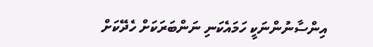އިންސާނުންނަކީ ހަމައެކަނި ނަންބަރަކަށް ހެދޭކަށް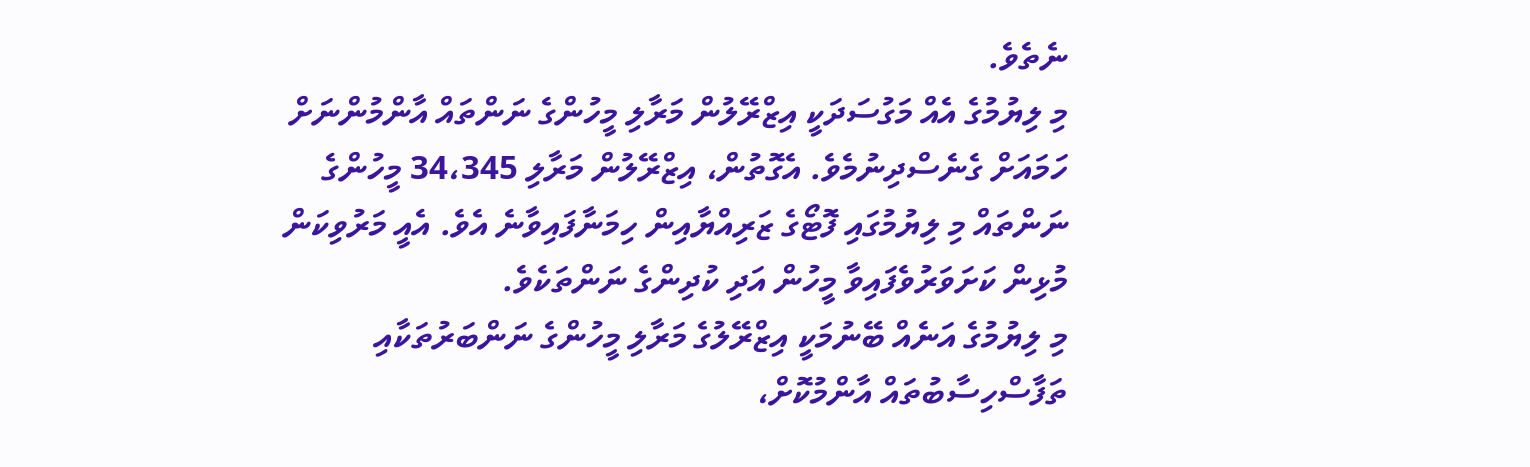ނެތެވެ.
މި ލިޔުމުގެ އެއް މަގުސަދަކީ އިޒްރޭލުން މަރާލި މީހުންގެ ނަންތައް އާންމުންނަށް ހަމައަށް ގެނެސްދިނުމެވެ. އެގޮތުން، އިޒްރޭލުން މަރާލި 34،345 މީހުންގެ ނަންތައް މި ލިޔުމުގައި ފޮޓޯގެ ޒަރިއްޔާއިން ހިމަނާފައިވާނެ އެވެ. އެއީ މަރުވިކަން މުޅިން ކަށަވަރުވެފައިވާ މީހުން އަދި ކުދިންގެ ނަންތަކެވެ.
މި ލިޔުމުގެ އަނެއް ބޭނުމަކީ އިޒްރޭލުގެ މަރާލި މީހުންގެ ނަންބަރުތަކާއި ތަފާސްހިސާބުތައް އާންމުކޮށް،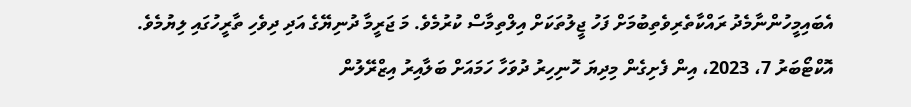އެބައިމީހުންނާމެދު ރައްކާތެރިވެތިބުމަށް ފަހު ޖީލުތަކަށް އިލްތިމާސް ކުރުމެވެ. މަ ޖަރީމާ ދުނިޔޭގެ އަދި ދިވެހި ތާރީހުގައި ލިޔުމެވެ.
އޮކްޓޯބަރު 7، 2023، އިން ފެށިގެން މިދިޔަ ހޮނިހިރު ދުވަހާ ހަމައަށް ބަލާއިރު އިޒްރޭލުން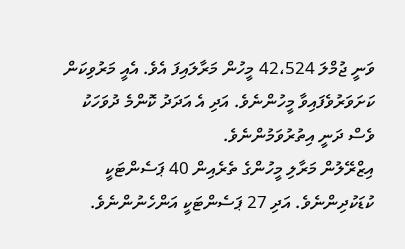ވަނީ ޖުމްލަ 42،524 މީހުން މަރާލައިފަ އެވެ. އެއީ މަރުވިކަން ކަށަވަރުވެފައިވާ މީހުންނެވެ. އަދި އެ އަދަދު ކޮންމެ ދުވަހަކު ވެސް ދަނީ އިތުރުވަމުންނެވެ.
އިޒްރޭލުން މަރާލި މީހުންގެ ތެރެއިން 40 ޕަސެންޓަކީ ކުޑަކުދިންނެވެ. އަދި 27 ޕަސެންޓަކީ އަންހެނުންނެވެ.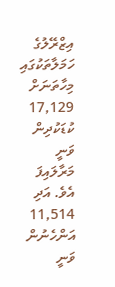އިޒްރޭލުގެ ހަމަލާތަކުގައި މިހާތަނަށް 17,129 ކުޑަކުދިން ވަނީ މަރާލައިފަ އެވެ. އަދި 11,514 އަންހެނުން ވަނީ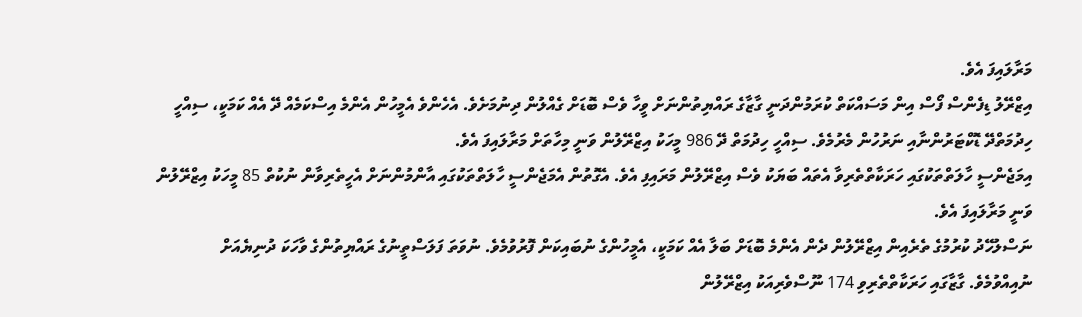މަރާލައިފަ އެވެ.
އިޒްރޭލު ޑިފެންސް ފޯސް އިން މަސައްކަތް ކުރަމުންދަނީ ގާޒާގެ ރައްޔިތުންނަށް ވީހާ ވެސް ބޮޑަށް ގެއްލުން ދިނުމަށެވެ. އެހެންވެ އެމީހުން އެންމެ އިސްކަމެއް ދޭ އެއް ކަމަކީ، ސިއްހީ ހިދުމަތްދޭ ޑޮކްޓަރުންނާއި ނަރުހުން މެރުމެވެ. ސިއްހީ ހިދުމަތް ދޭ 986 މީހަކު އިޒްރޭލުން ވަނީ މިހާތަށް މަރާލައިފަ އެވެ.
އިމަޖެންސީ ހާލަތްތަކުގައި ހަރަކާތްތެރިވާ އެތައް ބަޔަކު ވެސް އިޒްރޭލުން މަރައިފި އެވެ. އެގޮތުން އެމަޖެންސީ ހާލަތްތަކުގައި އާންމުންނަށް އެހީތެރިވާން ނުކުތް 85 މީހަކު އިޒްރޭލުން ވަނީ މަރާލައިފަ އެވެ.
ނަސްލުހޭދު ކުރުމުގެ ތެރެއިން އިޒްރޭލުން ދެން އެންމެ ބޮޑަށް ބަލާ އެއް ކަމަކީ، އެމީހުންގެ ނުބައިކަން ފޮރުވުމެވެ. ނުވަތަ ފަލަސްތީނުގެ ރައްޔިތުންގެ ވާހަކަ ދުނިޔެއަށް ނުއިއްވުމެވެ. ގާޒާގައި ހަރަކާތްތެރިވި 174 ނޫސްވެރިއަކު އިޒްރޭލުން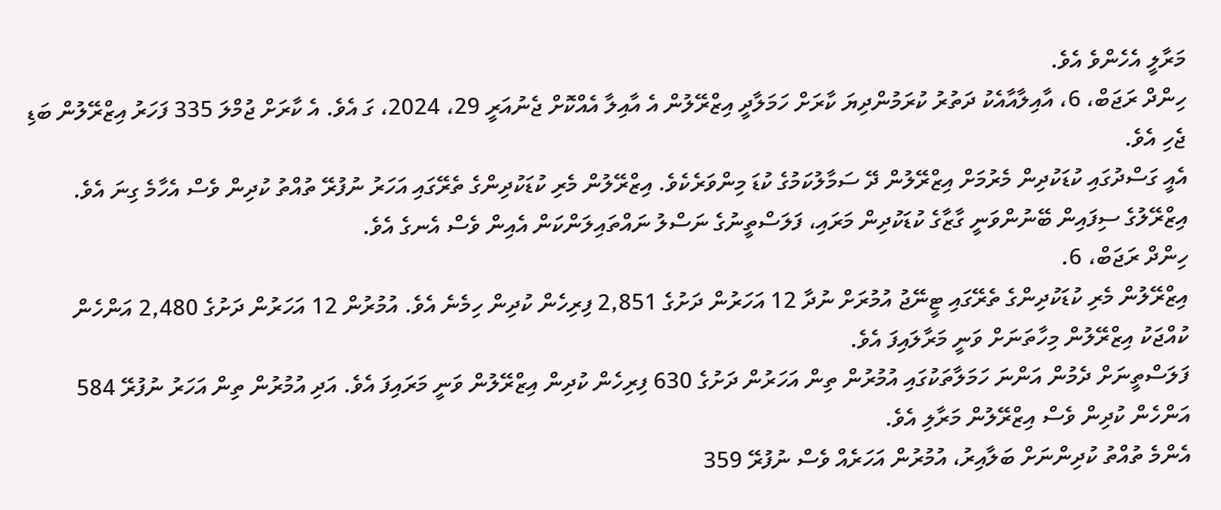މަރާލީ އެހެންވެ އެވެ.
ހިންދް ރަޖަބް، 6، އާއިލާއާއެކު ދަތުރު ކުރަމުންދިޔަ ކާރަށް ހަމަލާދީ އިޒްރޭލުން އެ އާއިލާ އެއްކޮށް ޖެނުއަރީ 29، 2024، ގަ އެވެ. އެ ކާރަށް ޖުމްލަ 335 ފަހަރު އިޒްރޭލުން ބަޑި ޖެހި އެވެ.
އެއީ ގަސްދުގައި ކުޑަކުދިން މެރުމަށް އިޒްރޭލުން ދޭ ސަމާލުކަމުގެ ކުޑަ މިންވަރެކެވެ. އިޒްރޭލުން މެރި ކުޑަކުދިންގެ ތެރޭގައި އަހަރު ނުފުރޭ ތުއްތު ކުދިން ވެސް އެހާމެ ގިނަ އެވެ. އިޒްރޭލުގެ ސިފައިން ބޭނުންވަނީ ގާޒާގެ ކުޑަކުދިން މަރައި، ފަލަސްތީނުގެ ނަސްލު ނައްތައިލަންކަން އެއިން ވެސް އެނގެ އެވެ.
ހިންދް ރަޖަބް، 6.
އިޒްރޭލުން މެރި ކުޑަކުދިންގެ ތެރޭގައި ޓީނޭޖު އުމުރަށް ނުދާ 12 އަހަރުން ދަށުގެ 2,851 ފިރިހެން ކުދިން ހިމެނެ އެވެ. އުމުރުން 12 އަހަރުން ދަށުގެ 2,480 އަންހެން ކުއްޖަކު އިޒްރޭލުން މިހާތަނަށް ވަނީ މަރާލައިފަ އެވެ.
ފަލަސްތީނަށް ދެމުން އަންނަ ހަމަލާތަކުގައި އުމުރުން ތިން އަހަރުން ދަށުގެ 630 ފިރިހެން ކުދިން އިޒްރޭލުން ވަނީ މަރައިފަ އެވެ. އަދި އުމުރުން ތިން އަހަރު ނުފުރޭ 584 އަންހެން ކުދިން ވެސް އިޒްރޭލުން މަރާލި އެވެ.
އެންމެ ތުއްތު ކުދިންނަށް ބަލާއިރު، އުމުރުން އަހަރެއް ވެސް ނުފުރޭ 359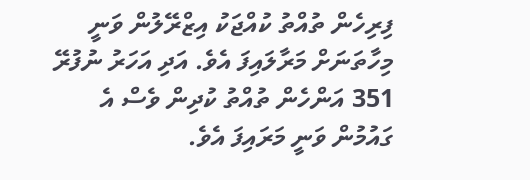ފިރިހެން ތުއްތު ކުއްޖަކު އިޒްރޭލުން ވަނީ މިހާތަނަށް މަރާލައިފަ އެވެ. އަދި އަހަރު ނުފުރޭ 351 އަންހެން ތުއްތު ކުދިން ވެސް އެ ގައުމުން ވަނީ މަރައިފަ އެވެ.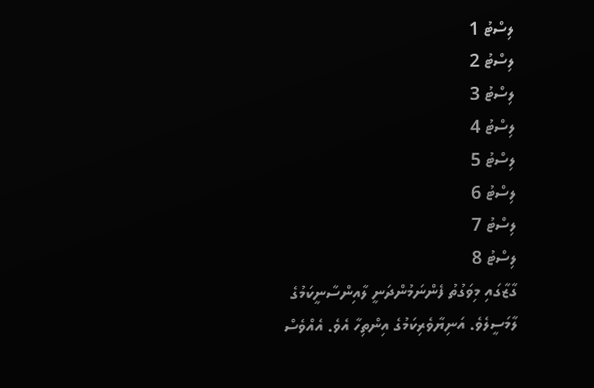ލިސްޓު 1
ލިސްޓު 2
ލިސްޓު 3
ލިސްޓު 4
ލިސްޓު 5
ލިސްޓު 6
ލިސްޓު 7
ލިސްޓު 8
ގާޒާގައި މިވަގުތު ފެންނަމުންދަނީ ލާއިންސާނީކަމުގެ ލާމަސީލެވެ. އަނިޔާވެރިކަމުގެ އިންތިހާ އެވެ. އެއްވެސް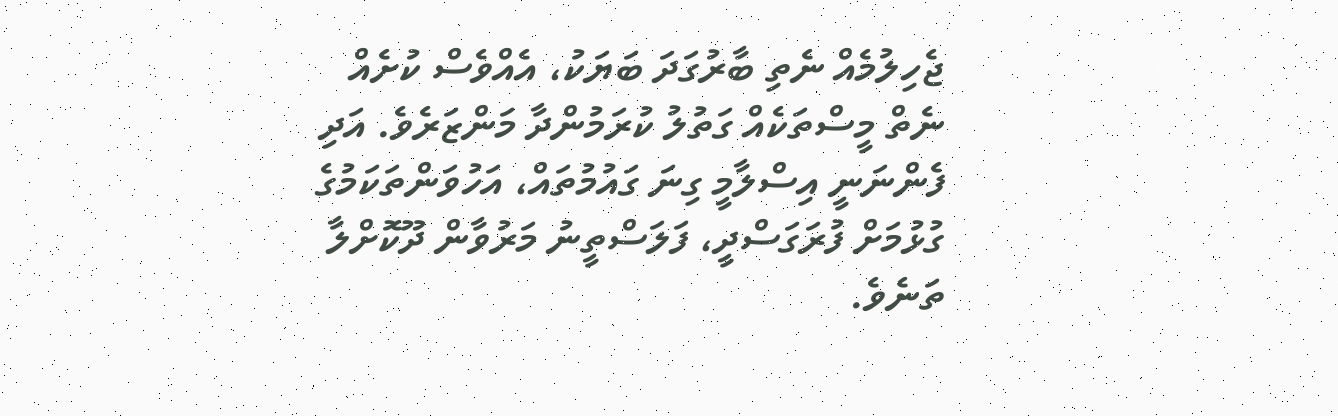ޖެހިލުމެއް ނެތި ބާރުގަދަ ބަޔަކު، އެއްވެސް ކުށެއް ނެތް މީސްތަކެއް ގަތުލު ކުރަމުންދާ މަންޒަރެވެ. އަދި ފެންނަނީ އިސްލާމީ ގިނަ ގައުމުތައް، އަހުވަންތަކަމުގެ ގުޅުމަށް ފުރަގަސްދީ، ފަލަސްތީނު މަރުވާން ދޫކޮށްލާ ތަނެވެ.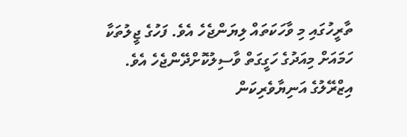ތާރީހުގައި މި ވާހަކަތައް ލިޔަންޖެހެ އެވެ. ފަހުގެ ޖީލުތަކާ ހަމައަށް މިއަދުގެ ހަގީގަތް ވާސިލުކޮށްދޭންޖެހެ އެވެ. އިޒްރޭލުގެ އަނިޔާވެރިކަން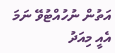އަތުން ނުހުއްޓުވޭ ނަމަ އެއީ މިއަދު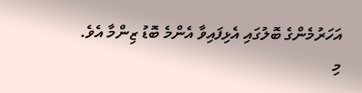އަހަރުމެންގެ ބޮލުގައި އެޅިފައިވާ އެންމެ ބޮޑު ޒިންމާ އެވެ.
މި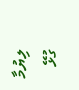ލިޔުމާ ގުޅޭ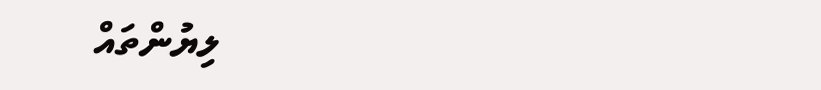ލިޔުންތައް